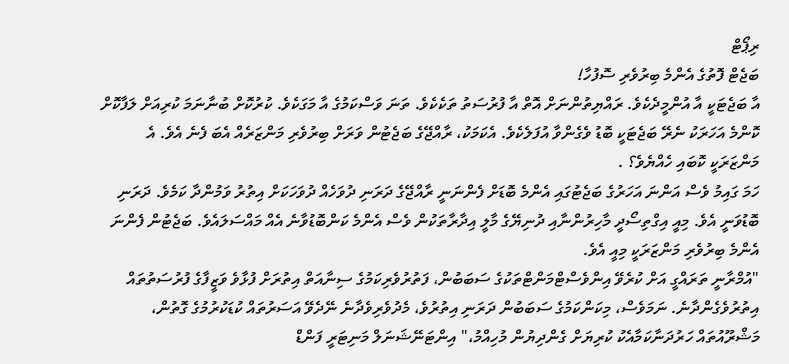ރިޕޯޓް
ބަޖެޓް ފޮތުގެ އެންމެ ބިރުވެރި ސޮފުހާ!
އާ ބަޖެޓަކީ އާ އުންމީދެކެވެ. ރައްޔިތުންނަށް އޮތް އާ ފުރުސަތު ތަކެކެވެ. ތަނަ ވަސްކަމުގެ އާ މަގަކެވެ. ކުރުކޮށް ބުނާނަމަ ކުރިއަށް ލަފާކޮށް ކޮންމެ އަހަރަކު ނެރޭ ބަޖެޓަކީ ބޮޑު ވެގެންވާ އުފަލެކެވެ. އެކަމަކު، ރާއްޖޭގެ ބަޖެޓުން ވަރަށް ބިރުވެރި މަންޒަރެއް އެބަ ފެނެ އެވެ. އެ މަންޒަރަކީ ކޮބައި ހެއްޔެވެ؟ .
ހަމަ ގައިމު ވެސް އަންނަ އަހަރުގެ ބަޖެޓުގައި އެންމެ ބޮޑަށް ފެންނަނީ ރާއްޖޭގެ ދަރަނި ދުވަހެއް ދުވަހަކަށް އިތުރު ވަމުންދާ ކަމެވެ. ދަރަނި ބޮޑުވަނީ އެވެ. މިއީ އިގްތިސޯދީ މާހިރުންނާއި ދުނިޔޭގެ މާލީ އިދާރާތަކުން ވެސް އެންމެ ކަންބޮޑުވާނެ އެއް މައްސަލައެވެ. ބަޖެޓުން ފެންނަ އެންމެ ބިރުވެރި މަންޒަރަކީ މިއީ އެވެ.
"އުމްރާނީ ތަރައްގީ އަށް ކުރެވޭ އިންވެސްޓްމަންޓްތަކުގެ ސަބަބުން، ފަތުރުވެރިކަމުގެ ސިނާއަތް އިތުރަށް ފުޅާވެ ވަޒީފާގެ ފުރުސަތުތައް އިތުރުވެގެންދާނެ. ނަމަވެސް، މިކަންކަމުގެ ސަބަބުން ދަރަނި އިތުރުވެ، މެދުވެރިވެދާނެ ނޭދެވޭ އަސަރުތައް ކުޑަކުރުމުގެ ގޮތުން، މަޝްރޫއުތައް ހަރުދަނާކަމާއެކު ކުރިޔަށް ގެންދިޔުން މުހިއްމު،" އިންޓަނޭޝަނަލް މަނިޓަރީ ފަންޑް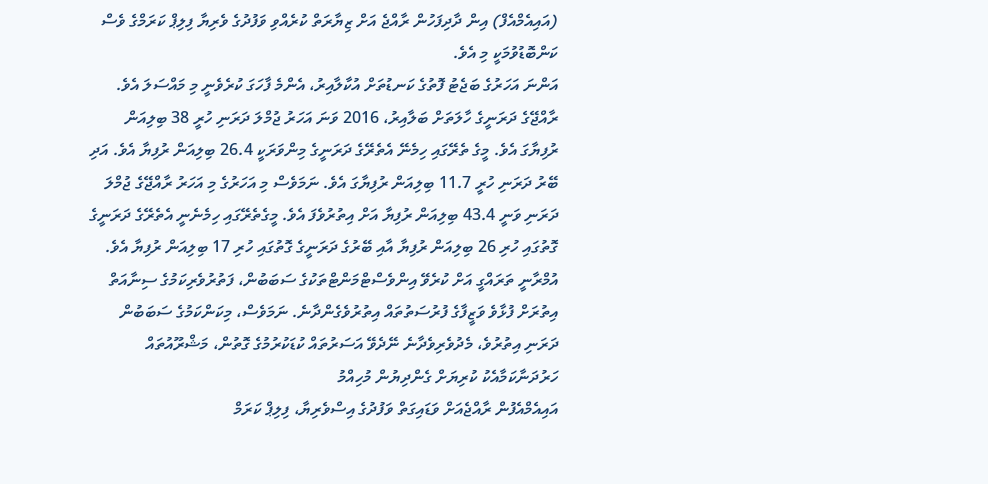(އައިއެމްއެފް) އިން ދާދިފަހުން ރާއްޖެ އަށް ޒިޔާރަތް ކުރެއްވި ވަފުދުގެ ވެރިޔާ ފިލިޕް ކަރަމްގެ ވެސް ކަންބޮޑުވުމަކީ މި އެވެ.
އަންނަ އަހަރުގެ ބަޖެޓު ފޮތުގެ ކަނޑުތަށް އުކާލާއިރު، އެންމެ ފާހަގަ ކުރެވެނީ މި މައްސަލަ އެވެ. ރާއްޖޭގެ ދަރަނީގެ ހާލަތަށް ބަލާއިރު، 2016 ވަނަ އަހަރު ޖުމްލަ ދަރަނި ހުރީ 38 ބިލިއަން ރުފިޔާގަ އެވެ. މީގެ ތެރޭގައި ހިމެނޭ އެތެރޭގެ ދަރަނީގެ މިންވަރަކީ 26.4 ބިލިއަން ރުފިޔާ އެވެ. އަދި ބޭރު ދަރަނި ހުރީ 11.7 ބިލިއަން ރުފިޔާގަ އެވެ. ނަމަވެސް މި އަހަރުގެ މި އަހަރު ރާއްޖޭގެ ޖުމްލަ ދަރަނި ވަނީ 43.4 ބިލިއަން ރުފިޔާ އަށް އިތުރުވެފަ އެވެ. މީގެތެރޭގައި ހިމެނެނީ އެތެރޭގެ ދަރަނީގެ ގޮތުގައި ހުރި 26 ބިލިއަން ރުފިޔާ އާއި ބޭރުގެ ދަރަނީގެ ގޮތުގައި ހުރި 17 ބިލިއަން ރުފިޔާ އެވެ.
އުމްރާނީ ތަރައްގީ އަށް ކުރެވޭ އިންވެސްޓްމަންޓްތަކުގެ ސަބަބުން، ފަތުރުވެރިކަމުގެ ސިނާއަތް އިތުރަށް ފުޅާވެ ވަޒީފާގެ ފުރުސަތުތައް އިތުރުވެގެންދާނެ. ނަމަވެސް، މިކަންކަމުގެ ސަބަބުން ދަރަނި އިތުރުވެ، މެދުވެރިވެދާނެ ނޭދެވޭ އަސަރުތައް ކުޑަކުރުމުގެ ގޮތުން، މަޝްރޫއުތައް ހަރުދަނާކަމާއެކު ކުރިޔަށް ގެންދިޔުން މުހިއްމު
އައިއެމްއެފުން ރާއްޖެއަށް ވަޑައިގަތް ވަފުދުގެ އިސްވެރިޔާ، ފިލިޕް ކަރަމް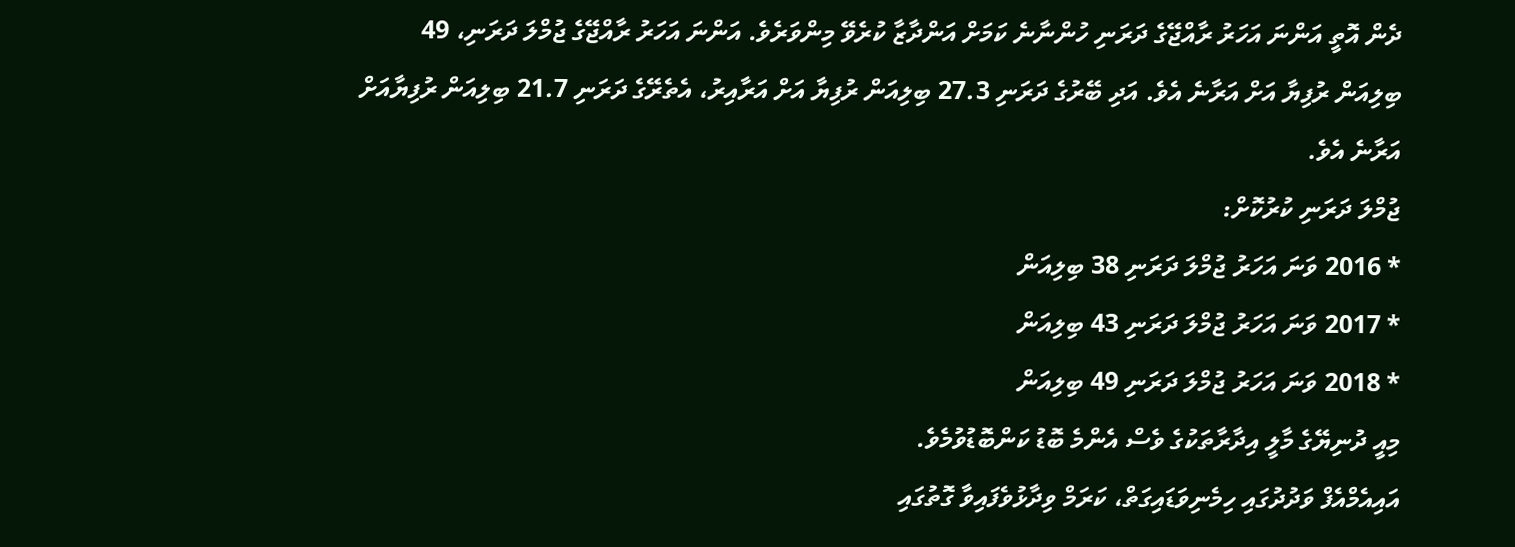ދެން އޮތީ އަންނަ އަހަރު ރާއްޖޭގެ ދަރަނި ހުންނާނެ ކަމަށް އަންދާޒާ ކުރެވޭ މިންވަރެވެ. އަންނަ އަހަރު ރާއްޖޭގެ ޖުމްލަ ދަރަނި، 49 ބިލިއަން ރުފިޔާ އަށް އަރާނެ އެވެ. އަދި ބޭރުގެ ދަރަނި 27.3 ބިލިއަން ރުފިޔާ އަށް އަރާއިރު، އެތެރޭގެ ދަރަނި 21.7 ބިލިއަން ރުފިޔާއަށް އަރާނެ އެވެ.
ޖުމްލަ ދަރަނި ކުރުކޮށް:
* 2016 ވަނަ އަހަރު ޖުމްލަ ދަރަނި 38 ބިލިއަން
* 2017 ވަނަ އަހަރު ޖުމްލަ ދަރަނި 43 ބިލިއަން
* 2018 ވަނަ އަހަރު ޖުމްލަ ދަރަނި 49 ބިލިއަން
މިއީ ދުނިޔޭގެ މާލީ އިދާރާތަކުގެ ވެސް އެންމެ ބޮޑު ކަންބޮޑުވުމެވެ.
އައިއެމްއެފް ވަދުދުގައި ހިމެނިވަޑައިގަތް، ކަރަމް ވިދާޅުވެފައިވާ ގޮތުގައި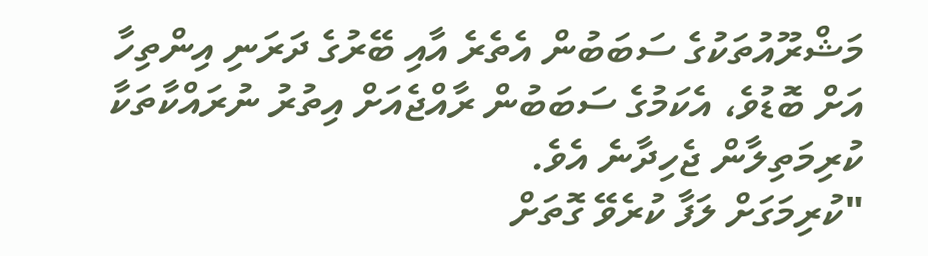މަޝްރޫއުތަކުގެ ސަބަބުން އެތެރެ އާއި ބޭރުގެ ދަރަނި އިންތިހާ އަށް ބޮޑުވެ، އެކަމުގެ ސަބަބުން ރާއްޖެއަށް އިތުރު ނުރައްކާތަކާ ކުރިމަތިލާން ޖެހިދާނެ އެވެ.
"ކުރިމަގަށް ލަފާ ކުރެވޭ ގޮތަށް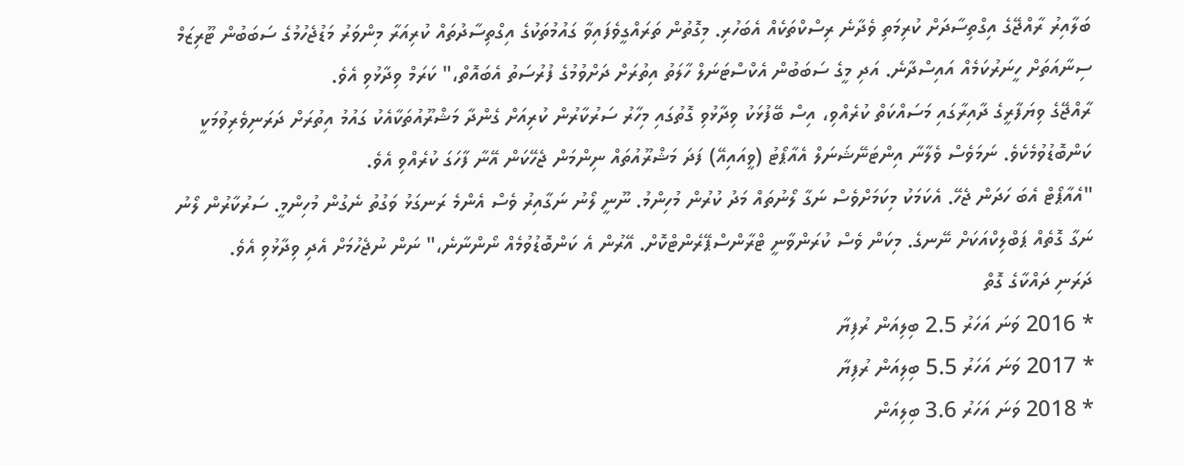ބަލާއިރު ރާއްޖޭގެ އިގްތިސާދަށް ކުރިމަތި ވެދާނެ ރިސްކްތަކެއް އެބަހުރި. މިގޮތުން ތަރައްގީވެފައިވާ ގައުމުތަކުގެ އިގްތިސާދުތައް ކުރިއަރާ މިންވަރު މަޑުޖެހުމުގެ ސަބަބުން ޓޫރިޒަމް ސިނާއަތަށް ހީނަރުކަމެއް އައިސްދާނެ. އަދި މީގެ ސަބަބުން އެކްސްޓަނަލް ހާލަތު އިތުރަށް ދަށްވުމުގެ ފުރުސަތު އެބައޮތް،" ކަރަމް ވިދާޅުވި އެވެ.
ރާއްޖޭގެ ވިޔަފާރީގެ ދާއިރާގައި މަސައްކަތް ކުރެއްވި، އިސް ބޭފުޅަކު ވިދާޅުވި ގޮތުގައި މިހާރު ސަރުކާރުން ކުރިއަށް ގެންދާ މަޝްރޫއުތަކާއެކު ގައުމު އިތުރަށް ދަރަނިވެރިވުމަކީ ކަންބޮޑުވުމެކެވެ. ނަމަވެސް ވެލާނާ އިންޓަނޭޝަނަލް އެއާޕޯޓު (ވީއައިއޭ) ފަދަ މަޝްރޫއުތައް ނިންމަން ޖެހޭކަން އޭނާ ފާހަގަ ކުރެއްވި އެވެ.
"އެއާޕޯޓް އެބަ ހަދަން ޖެހޭ. އެކަމަކު މިކަމަށްވެސް ނަގާ ލޯނުތައް މަދު ކުރުން މުހިންމު. ނޫނީ ލޯނު ނަގާއިރު ވެސް އެންމެ ރަނގަޅު ވަގުތު ނެގުން މުހިންމީ. ސަރުކާރުން ލޯނު ނަގާ ގޮތެއް ޕަބްލިކްއަކަށް ނޭނގެ. މިކަން ވެސް ކުރަންވާނީ ޓްރާންސްޕޭރެންޓްކޮށް. އޭރުން އެ ކަންބޮޑުވުމެއް ނޯންނާނެ،" ނަން ނުޖެހުމަށް އެދި ވިދާޅުވި އެވެ.
ދަރަނި ދައްކާގެ ގޮތް
* 2016 ވަނަ އަހަރު 2.5 ބިލިއަން ރުފިޔާ
* 2017 ވަނަ އަހަރު 5.5 ބިލިއަން ރުފިޔާ
* 2018 ވަނަ އަހަރު 3.6 ބިލިއަން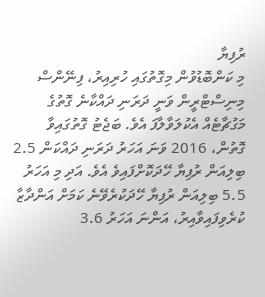ރުފިޔާ
މި ކަންބޮޑުވުން މިގޮތުގައި ހުރިއިރު، ފިނޭންސް މިނިސްޓްރީން ވަނީ ދަރަނި ދައްކާނެ ގޮތުގެ މަގުޗާޓެއް އެކުލަވާލާފަ އެވެ. ބަޖެޓު ގޮތުގައިވާ ގޮތުން، 2016 ވަނަ އަހަރު ދަރަނި ދައްކަން 2.5 ބިލިއަން ރުފިޔާ ހޭދަކޮށްފައިވެ އެވެ. އަދި މި އަހަރު 5.5 ބިލިއަން ރުފިޔާ ހޭދަކުރެވޭނެ ކަމަށް އަންދާޒާ ކުރެވިފައިވާއިރު، އަންނަ އަހަރު 3.6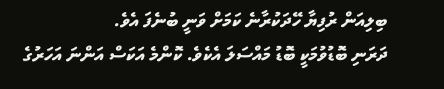ބިލިއަން ރުފިޔާ ހޭދަކުރާނެ ކަމަށް ވަނީ ބުނެފަ އެވެ.
ދަރަނި ބޮޑުވުމަކީ ބޮޑު މައްސަލަ އެކެވެ. ކޮންމެ އަކަސް އަންނަ އަހަރުގެ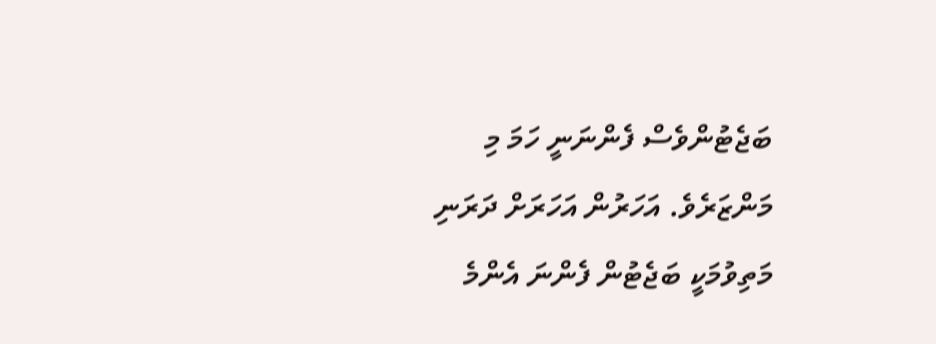ބަޖެޓުންވެސް ފެންނަނީ ހަމަ މި މަންޒަރެވެ. އަހަރުން އަހަރަށް ދަރަނި މަތިވުމަކީ ބަޖެޓުން ފެންނަ އެންމެ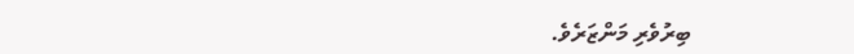ބިރުވެރި މަންޒަރެވެ.